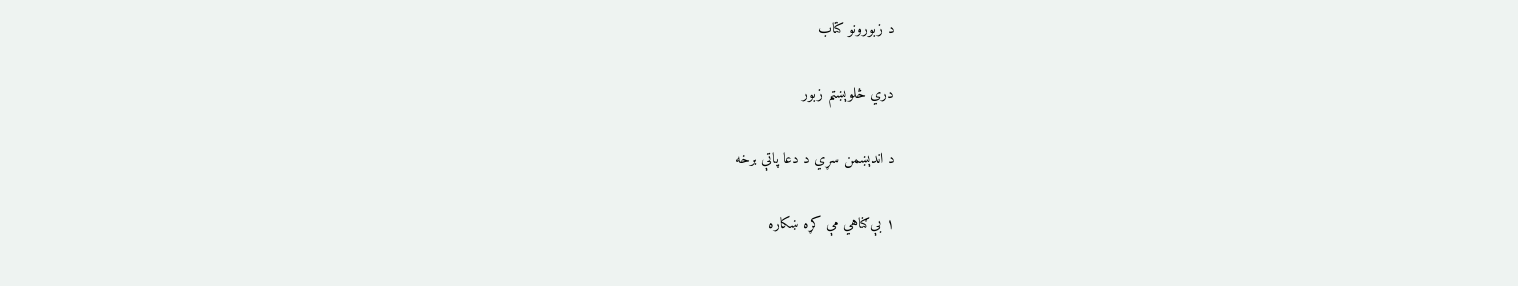د زبورونو کتاب

دري څلوېښتم زبور

د اندېښمن سړي د دعا پاتې برخه

۱ بې‌ګناهي مې کړه ښکاره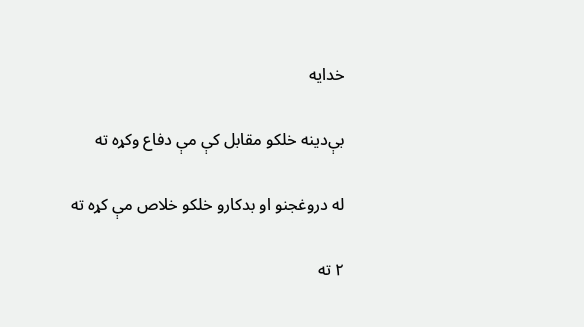خدایه

بې‌دینه خلکو مقابل کې مې دفاع وکړه ته

له دروغجنو او بدکارو خلکو خلاص مې کړه ته

۲ ته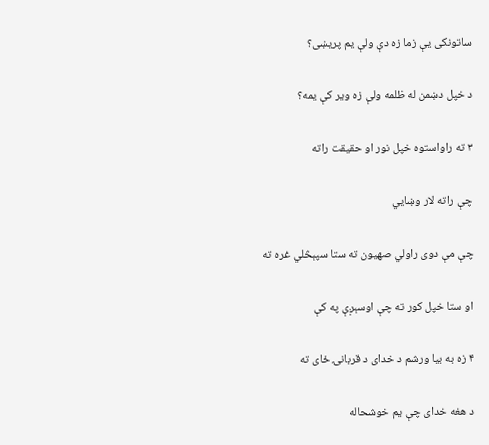ساتونکی یې زما زه دې ولې یم پریښی؟

د خپل دښمن له ظلمه ولې زه ویر کې یمه؟

۳ ته راواستوه خپل نور او حقیقت راته

چې راته لار وښایي

چې مې دوی راولي صهیون ته ستا سپېڅلي غره ته

او ستا خپل کور ته چې اوسېږې په کې

۴ زه به بیا ورشم د خدای د قربانۍ ځای ته

د هغه خدای چې یم خوشحاله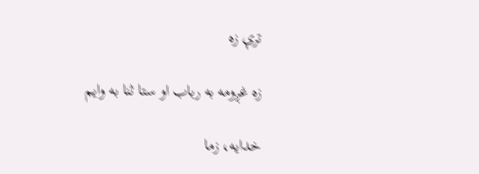ترې زه

زه غږومه به رباب او ستا ثنا به وایم

خدایه، زما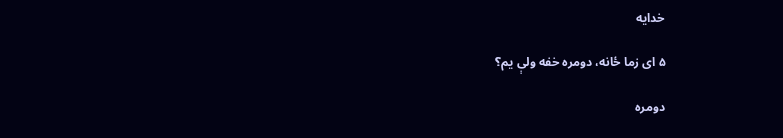خدایه

۵ ای زما ځانه، دومره خفه ولې یم؟

دومره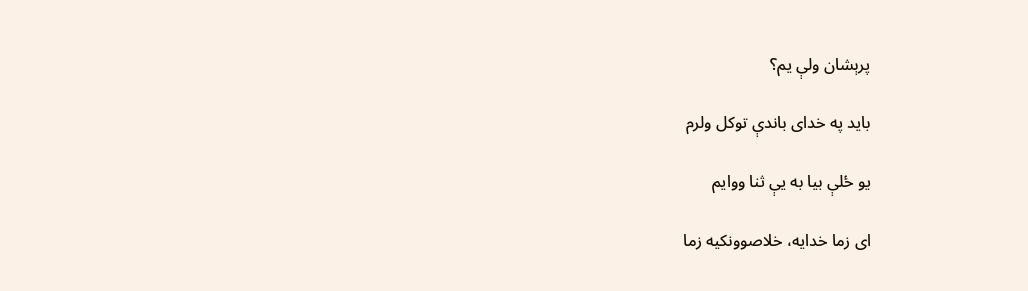پرېشان ولې یم؟

باید په خدای باندې توکل ولرم

یو ځلې بیا به یې ثنا ووایم

ای زما خدایه، خلاصوونکیه زما